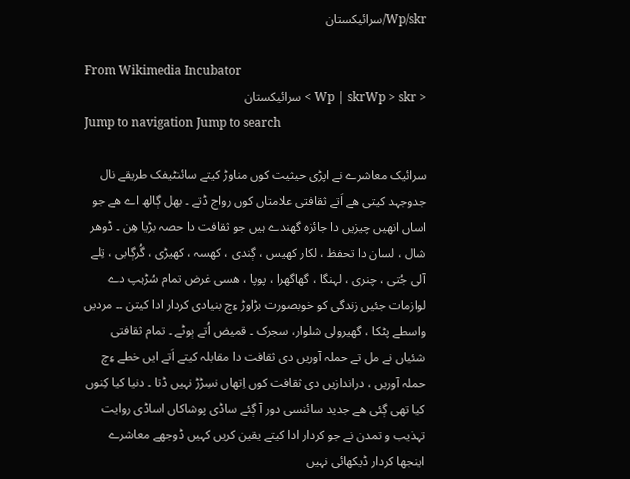Wp/skr/سرائیکستان

From Wikimedia Incubator
< Wp | skrWp > skr > سرائیکستان
Jump to navigation Jump to search

سرائیک معاشرے نے اپڑی حیثیت کوں مناوڑ کیتے سائنٹیفک طریقے نال جدوجہد کیتی ھے اَتے ثقافتی علامتاں کوں رواج ڈتے ۔ بھل ڳالھ اے ھے جو اساں انھیں چیزیں دا جائزہ گھندے ہیں جو ثقافت دا حصہ بڑیا ھِن ۔ ڈوھر شال ، لسان دا تحفظ ، لکار کھیس ، ڳندی ، کھسہ ، کھیڑی ، گُرڳابی ، تِلے آلی جُتی ، چنری ، لہنگا ، گھاگھرا ، پوپا ، ھسی غرض تمام سُڑہپ دے لوازمات جئیں زندگی کو خوبصورت بڑاوڑ ءِچ بنیادی کردار ادا کیتن ۔۔ مردیں واسطے پٹکا ، گھیرولی شلوار، سجرک ۔ قمیض اُتے ٻوٹے ۔ تمام ثقافتی شئیاں نے مل تے حملہ آوریں دی ثقافت دا مقابلہ کیتے اَتے ایں خطے ءِچ حملہ آوریں ، دراندازیں دی ثقافت کوں اِتھاں نسِڑڑ نہیں ڈتا ۔ دنیا کیا کِنوں کیا تھی ڳئی ھے جدید سائنسی دور آ ڳئے ساڈی پوشاکاں اساڈی روایت تہذیب و تمدن نے جو کردار ادا کیتے یقین کریں کہیں ڈوجھے معاشرے اینجھا کردار ڈیکھائی نہیں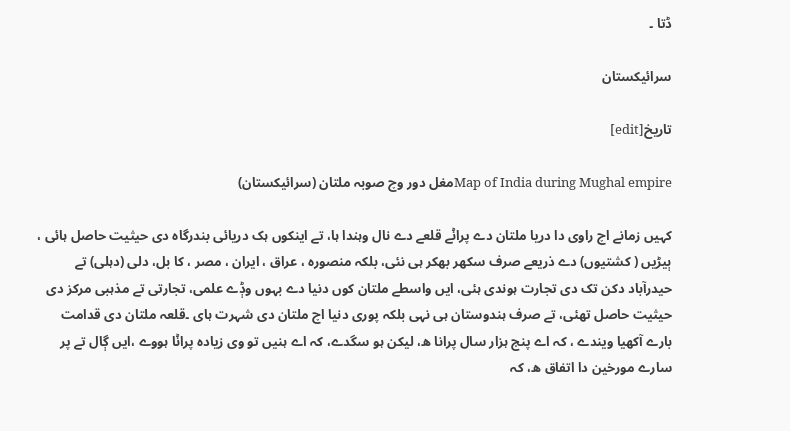ڈتا ۔

سرائیکستان

تاریخ[edit]

Map of India during Mughal empireمغل دور وچ صوبہ ملتان (سرائیکستان)

کہیں زمانے اچ راوی دا دریا ملتان دے پراݨے قلعے دے نال وہندا ہا، تے اینکوں ہک دریائی بندرگاہ دی حیثیت حاصل ہائی ، ٻیڑیں ( کشتیوں) دے ذریعے صرف سکھر بھکر ہی نئی، بلکہ منصورہ ، عراق ، ایران ، مصر ، کا بل، دلی (دہلی) تے حیدرآباد دکن تک دی تجارت ہوندی ہئی، ایں واسطے ملتان کوں دنیا دے بہوں وݙے علمی، تجارتی تے مذہبی مرکز دی حیثیت حاصل تھئی، تے صرف ہندوستان ہی نہی بلکہ پوری دنیا اچ ملتان دی شہرت ہای ۔قلعہ ملتان دی قدامت بارے آکھیا ویندے ، کہ اے پنج ہزار سال پرانا ھ، لیکن ہو سگدے، کہ اے ہنیں تو وی زیادہ پراݨا ہووے ،ایں ڳال تے پر سارے مورخین دا اتفاق ھ، کہ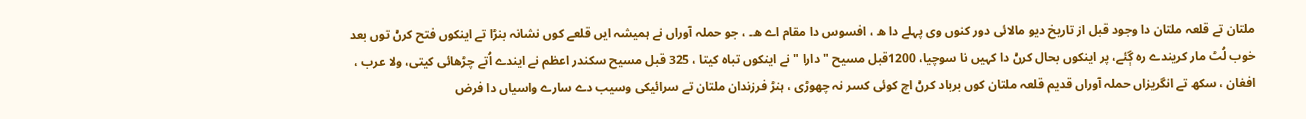ملتان تے قلعہ ملتان دا وجود قبل از تاریخ دیو مالائی دور کنوں وی پہلے دا ھ ، افسوس دا مقام اے ھ۔ ، جو حملہ آوراں نے ہمیشہ ایں قلعے کوں نشانہ بنڑا تے اینکوں فتح کرݨ توں بعد خوب لُٹ مار کریندے رہ ڳئے، پر اینکوں بحال کرݨ دا کہیں نا سوچیا، 1200قبل مسیح " دارا " نے اینکوں تباہ کیتا ، 325 قبل مسیح سکندر اعظم نے ایندے اُتے چڑھائی کیتی، ولا عرب ، افغان ، سکھ تے انگریزاں حملہ آوراں قدیم قلعہ ملتان کوں برباد کرݨ اچ کوئی کسر نہ چھوڑی ، ہنڑ فرزندان ملتان تے سرائیکی وسیب دے سارے واسیاں دا فرض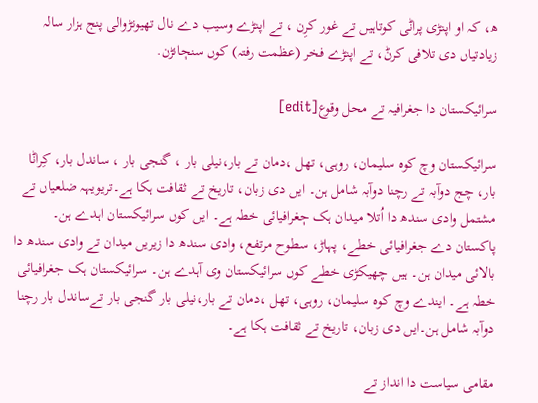ھ، کہ او اپنڑی پراݨی کوتاہیں تے غور کرِن ، تے اپنڑے وسیب دے نال تھیونڑوالی پنج ہزار سالہ زیادتیاں دی تلافی کرݨ، تے اپنڑے فخر (عظمت رفتہ) کوں سنڄانڑن.

سرائیکستان دا جغرافیہ تے محل وقوع[edit]

سرائیکستان وچ کوہ سلیمان، روہی، تھل ،دمان تے بار،نیلی بار ، گنجی بار ، ساندل بار، کِراݨا بار، چج دوآبہ تے رچنا دوآبہ شامل ہن۔ ایں دی زبان، تاریخ تے ثقافت ہکا ہے۔تریویہہ ضلعیاں تے مشتمل وادی سندھ دا اُتلا میدان ہک ڄغرافیائی خطہ ہے۔ ایں کوں سرائیکستان اہدے ہن۔ پاکستان دے جغرافیائی خطے، پہاڑ، سطوح مرتفع، وادی سندھ دا زیریں میدان تے وادی سندھ دا بالائی میدان ہن۔ ہیں چھیکڑی خطے کوں سرائیکستان وی آہدے ہن۔ سرائیکستان ہک جغرافیائی خطہ ہے۔ ایندے وچ کوہ سلیمان، روہی، تھل ،دمان تے بار،نیلی بار گنجی بار تےساندل بار رچنا دوآبہ شامل ہن۔ایں دی زبان، تاریخ تے ثقافت ہکا ہے۔

مقامی سیاست دا انداز تے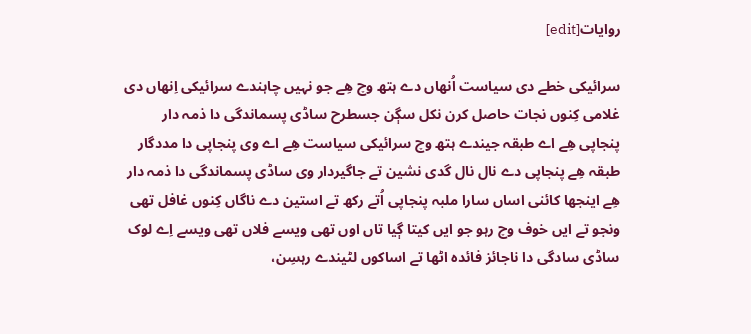روایات[edit]

سرائیکی خطے دی سیاست اُنھاں دے ہتھ وچ ھِے جو نہیں چاہندے سرائیکی اِنھاں دی غلامی کِنوں نجات حاصل کرن نکل سڳن جسطرح ساڈی پسماندگی دا ذمہ دار پنجاپی ھِے اے طبقہ جیندے ہتھ وچ سرائیکی سیاست ھِے اے وی پنجاپی دا مددگار طبقہ ھِے پنجاپی دے نال نال گدی نشین تے جاگیردار وی ساڈی پسماندگی دا ذمہ دار ھِے اینجھا کائنی اساں سارا ملبہ پنجاپی اُتے رکھ تے استین دے ناگاں کِنوں غافل تھی ونجو تے ایں خوف وچ رہو جو ایں کیتا ڳیا تاں اوں تھی ویسے فلاں تھی ویسے اِے لوک ساڈی سادگی دا ناجائز فائدہ اٹھا تے اساکوں لٹیندے رہسِن،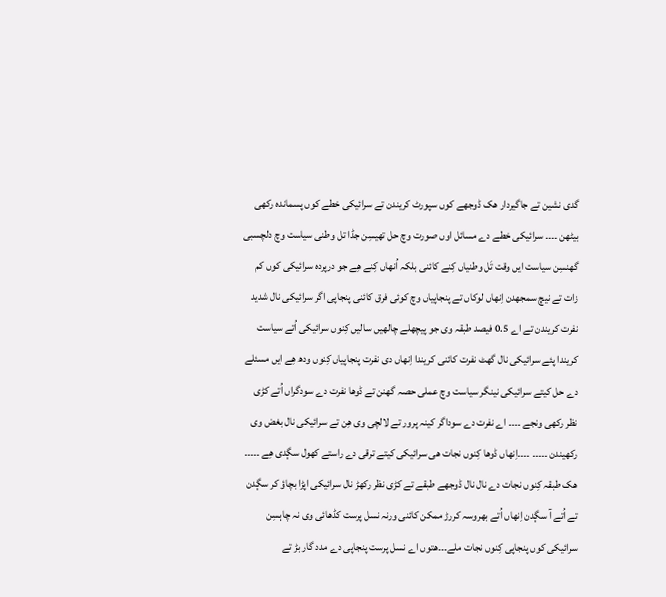گدی نشین تے جاگیردار ھک ڈوجھے کوں سپورٹ کریندن تے سرائیکی خطے کوں پسماندہ رکھی بیٹھن ۔۔۔۔ سرائیکی خطے دے مسائل اوں صورت وچ حل تھیسِن جڈا تل وطنی سیاست وچ دلچسبی گھنسِن سیاست ایں وقت تَل وطنیاں کِنے کائنی بلکہ اُنھاں کِنے ھِے جو درپردہ سرائیکی کوں کم زات تے نیچ سمجھدن اِنھاں لوکاں تے پنجاپیاں وچ کوئی فرق کائنی پنجاپی اگر سرائیکی نال شدید نفرت کریندن تے اے 0.5 فیصد طبقہ وی جو پیچھلے چالھیں سالیں کِنوں سرائیکی اُتے سیاست کریندا پئے سرائیکی نال گھٹ نفرت کائنی کریندا اِنھاں دی نفرت پنجاپیاں کِنوں ودھ ھِے ایں مسئلے دے حل کیتے سرائیکی نینگر سیاست وچ عملی حصہ گھنن تے ڈوھا نفرت دے سودگراں اُتے کڑی نظر رکھی ونجے ۔۔۔۔ اے نفرت دے سوداگر کینہ پرور تے لالچی وی ھِن تے سرائیکی نال بغض وی رکھیندن ۔۔۔۔۔ ۔۔۔۔اِنھاں ڈوھا کِنوں نجات ھی سرائیکی کیتے ترقی دے راستے کھول سڳدی ھِے ۔۔۔۔۔ ھک طبقہ کِنوں نجات دے نال نال ڈوجھے طبقے تے کڑی نظر رکھڑ نال سرائیکی اپڑا بچاؤ کر سڳدن تے اُتے آ سڳدن اِنھاں اُتے بھروسہ کررڑ ممکن کائنی ورنہ نسل پرست کڈھائی وی نہ چاہسِن سرائیکی کوں پنجاپی کِنوں نجات ملے۔۔۔ھتوں اے نسل پرست پنجاپی دے مدد گار بڑ تے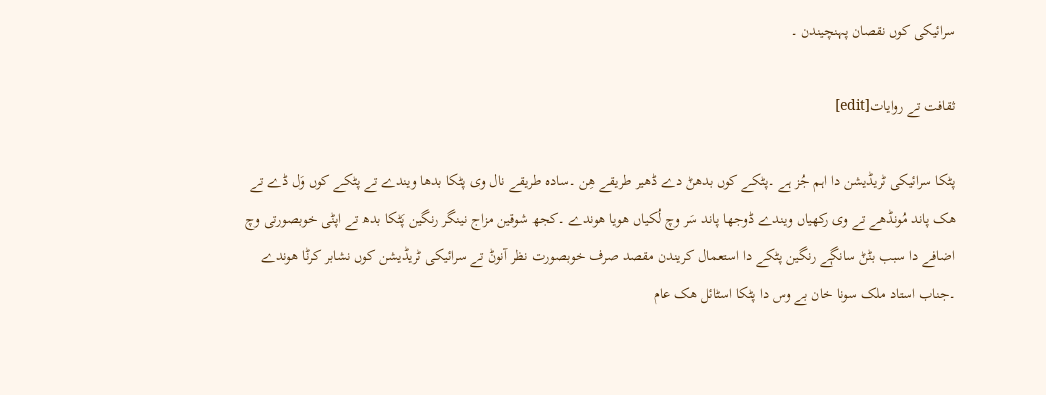سرائیکی کوں نقصان پہنچیندن ۔

ثقافت تے روایات[edit]

پٹکا سرائیکی ٹریڈیشن دا اہم جُز ہے ۔پٹکے کوں بدھݨ دے ڈھیر طریقے ھِن ۔سادہ طریقے نال وی پٹکا بدھا ویندے تے پٹکے کوں وَل ڈے تے ھک پاند مُونڈھے تے وی رکھیاں ویندے ڈوجھا پاند سَر وچ لُکیاں ھویا ھوندے ۔کجھ شوقین مزاج نینگر رنگین پَٹکا بدھ تے اپݨی خوبصورتی وچ اضافے دا سبب بݨݨ سانڳے رنگین پٹکے دا استعمال کریندن مقصد صرف خوبصورت نظر آنوݨ تے سرائیکی ٹریڈیشن کوں نشابر کرݨا ھوندے ۔جناب استاد ملک سونا خان بے وس دا پٹکا اسٹائل ھک عام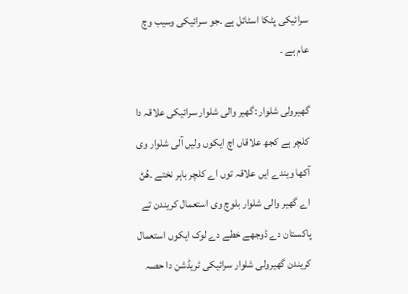سرائیکی پٹکا اسٹائل ہے ۔جو سرائیکی وسیب وچ عام ہے ۔

گھیرولی شلوار :گھیر والی شلوار سرائیکی علاقہ دا کلچر ہے کجھ علاقاں اچ ایکوں ولیں آلی شلوار وی آکھا ویندے ایں علاقہ توں اے کلچر باہر نختے ۔ھُݨ اے گھیر والی شلوار بلوچ وی استعمال کریندن تے پاکستان دے ڈوجھے خطے دے لوک ایکوں استعمال کریندن گھیرولی شلوار سرائیکی ٹریڈشن دا حصہ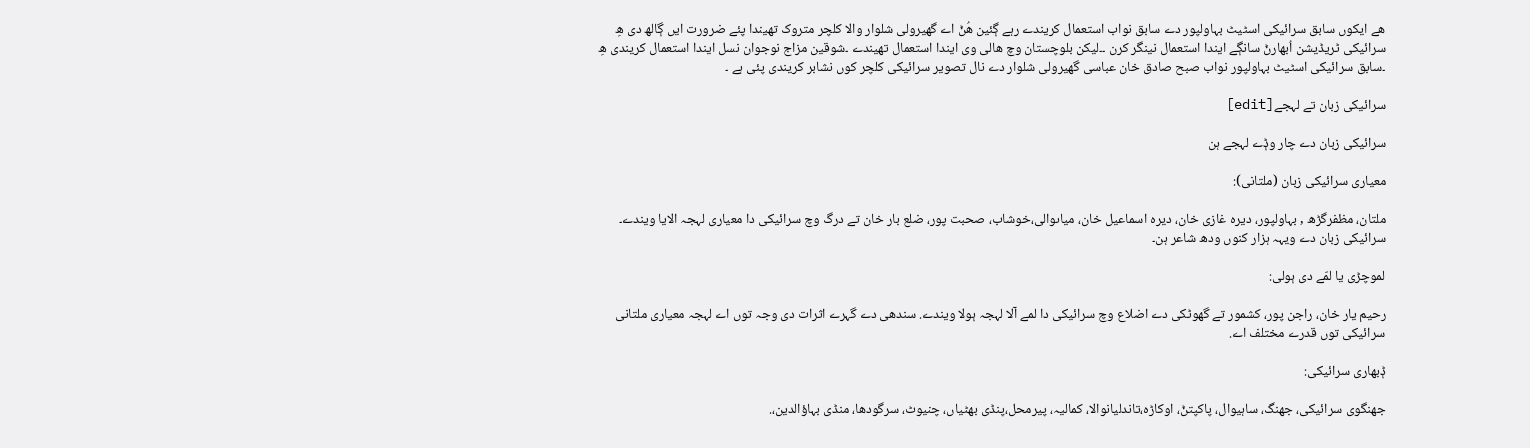ھے ایکوں سابق سرائیکی اسٹیٹ بہاولپور دے سابق نواب استعمال کریندے رہے ڳئین ھُݨ اے گھیرولی شلوار والا کلچر متروک تھیندا پئے ضرورت ایں ڳالھ دی ھِ سرائیکی ٹریڈیشن اُبھارݨ سانڳے ایندا استعمال نینگر کرن ۔۔لیکن بلوچستان وچ ھالی وی ایندا استعمال تھیندے ۔شوقین مزاج نوجوان نسل ایندا استعمال کریندی ھِ ۔سابق سرائیکی اسٹیٹ بہاولپور نواب صبح صادق خان عباسی گھیرولی شلوار دے نال تصویر سرائیکی کلچر کوں نشابر کریندی پئی ہے ۔

سرائیکی زبان تے لہجے[edit]

سرائیکی زبان دے چار وݙے لہجے ہن

معیاری سرائیکی زبان (ملتانی):

ملتان، مظفرگڑھ , بہاولپور، دیرہ غازی خان، دیرہ اسماعیل خان، میاںوالی،خوشاب، صحبت پور، ضلع بار خان تے درگ وچ سرائیکی دا معیاری لہجہ الایا ویندے۔ سرائیکی زبان دے ویہہ ہزار کنوں ودھ شاعر ہن۔

لموچڑی یا لمّے دی ٻولی:

رحیم یار خان، راجن پور، کشمور تے گھوٹکی دے اضلاع وچ سرائیکی دا لمے آلا لہجہ ٻولا ویندے. سندھی دے گہرے اثرات دی وجہ توں اے لہجہ معیاری ملتانی سرائیکی توں قدرے مختلف اے.

ݙبھاری سرائیکی:

جھنگوی سرائیکی، جھنگ، ساہیوال، پاکپتݨ، اوکاڑہ،تاندلیانوالا، کمالیہ، پیرمحل،پنڈی بھٹیاں، چنیوٹ، سرگودھا، منڈی بہاؤالدین،.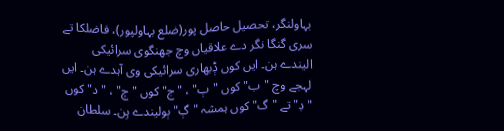بہاولنگر، تحصیل حاصل پور(ضلع بہاولپور)، فاضلکا تے سری گنگا نگر دے علاقیاں وچ جھنگوی سرائیکی الیندے ہن۔ ایں کوں ݙبھاری سرائیکی وی آہدے ہن۔ ایں لہجے وچ "ب" کوں "ٻ" ، "ج" کوں "ڄ" ، "د" کوں "ڊ" تے "گ" کوں ہمشہ "ڳ" ٻولیندے ہِن۔ سلطان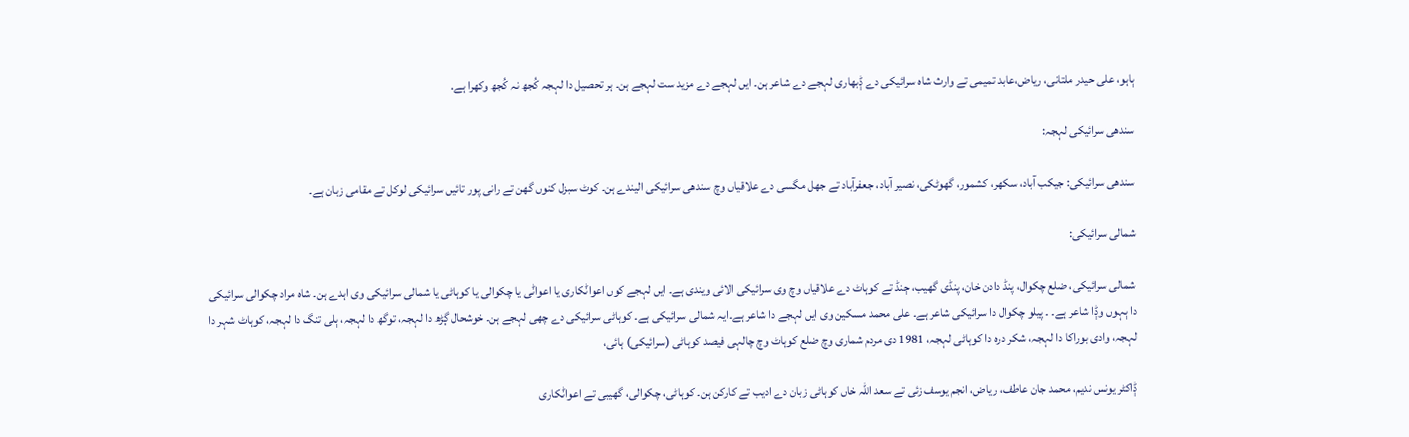ٻاہو، علی حیدر ملتانی، ریاض،عابد تمیمی تے وارث شاہ سرائیکی دے ݙبھاری لہجے دے شاعر ہن۔ ایں لہجے دے مزید ست لہجے ہن۔ ہر تحصیل دا لہجہ کُجھ نہ کُجھ وکھرا ہے.

سندھی سرائیکی لہجہ:

سندھی سرائیکی: جیکب آباد، سکھر، کشمور، گھوٹکی، نصیر آباد، جعفرآباد تے جھل مگسی دے علاقیاں وچ سندھی سرائیکی الیندے ہن۔ کوٹ سبزل کنوں گھن تے رانی پور تائیں سرائیکی لوکل تے مقامی زبان ہے۔

شمالی سرائیکی:

شمالی سرائیکی، ضلع چکوال، پنڈ دادن خان، پنڈی گھیب، ڄنڈ تے کوہاٹ دے علاقیاں وچ وی سرائیکی الائی ویندی ہے۔ ایں لہجے کوں اعواݨکاری یا اعواݨی یا چکوالی یا کوہاٹی یا شمالی سرائیکی وی اہدے ہن۔ شاہ مراد چکوالی سرائیکی دا ٻہوں وݙا شاعر ہے۔ ۔ پیلو چکوال دا سرائیکی شاعر ہے۔ علی محمد مسکین وی ایں لہجے دا شاعر ہے۔ایہ شمالی سرائیکی ہے۔ کوہاٹی سرائیکی دے چھی لہجے ہن۔ خوشحال ڳڑھ دا لہجہ، توگھ دا لہجہ، ٻلی تنگ دا لہجہ، کوہاٹ شہر دا لہجہ، وادی بوراکا دا لہجہ، شکر درہ دا کوہاٹی لہجہ، 1981 دی مردم شماری وچ ضلع کوہاٹ وچ چالہی فیصد کوہاٹی (سرائیکی) ہائی،

ݙاکٹر یونس ندیم، محمد جان عاطف، ریاض، انجم یوسف زئی تے سعد اللہ خاں کوہاٹی زبان دے ادیب تے کارکن ہن۔ کوہاٹی، چکوالی، گھیبی تے اعواݨکاری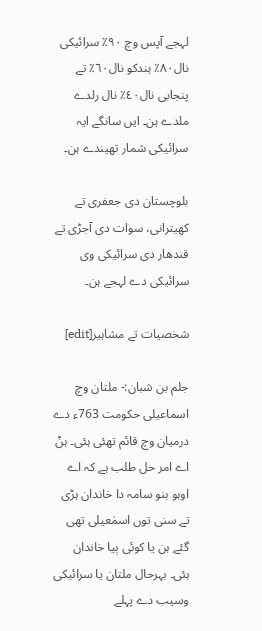لہجے آپس وچ ٩٠٪ سرائیکی نال٨٠٪ ہندکو نال٦٠٪ تے پنجابی نال٤٠٪ نال رلدے ملدے ہن۔ ایں سانگے ایہ سرائیکی شمار تھیندے ہن۔

بلوچستان دی جعفری تے کھیترانی، سوات دی آجڑی تے قندھار دی سرائیکی وی سرائیکی دے لہجے ہن۔

شخصیات تے مشاہیر[edit]

جلم بن شبان:- ملتان وچ اسماعیلی حکومت 763ء دے درمیان وچ قائم تھئی ہئی۔ ہݨ اے امر حل طلب ہے کہ اے اوہو بنو سامہ دا خاندان ہڑی تے سنی توں اسمٰعیلی تھی گئے ہن یا کوئی ٻیا خاندان ہئی۔ بہرحال ملتان یا سرائیکی وسیب دے پہلے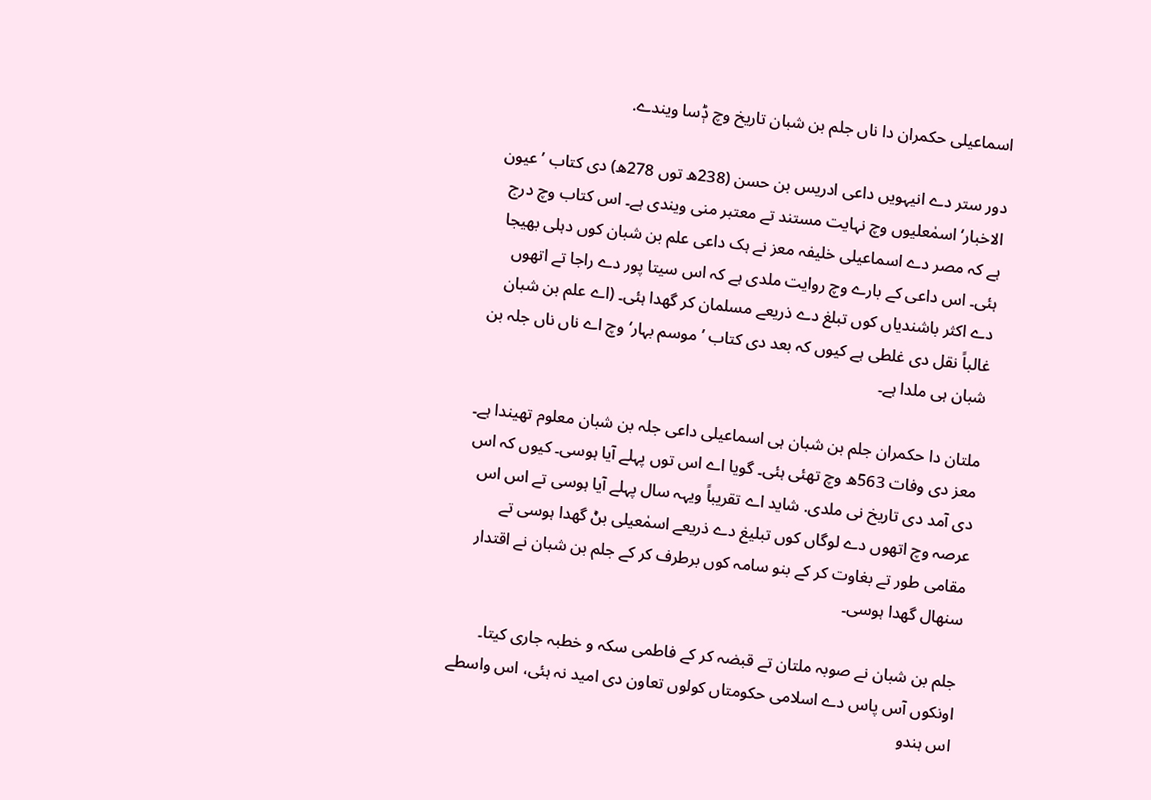اسماعیلی حکمران دا ناں جلم بن شبان تاریخ وچ ݙسا ویندے.

دور ستر دے انیہویں داعی ادریس بن حسن (238ھ توں 278ھ) دی کتاب ’عیون الاخبار‘ اسمٰعلیوں وچ نہایت مستند تے معتبر منی ویندی ہے۔ اس کتاب وچ درج ہے کہ مصر دے اسماعیلی خلیفہ معز نے ہک داعی علم بن شبان کوں دہلی بھیجا ہئی۔ اس داعی کے بارے وچ روایت ملدی ہے کہ اس سیتا پور دے راجا تے اتھوں دے اکثر باشندیاں کوں تبلغ دے ذریعے مسلمان کر گھدا ہئی۔ (اے علم بن شبان غالباً نقل دی غلطی ہے کیوں کہ بعد دی کتاب ’موسم بہار‘ وچ اے ناں ناں جلہ بن شبان ہی ملدا ہے۔

ملتان دا حکمران جلم بن شبان ہی اسماعیلی داعی جلہ بن شبان معلوم تھیندا ہے۔ معز دی وفات 563ھ وچ تھئی ہئی۔ گویا اے اس توں پہلے آیا ہوسی۔ کیوں کہ اس دی آمد دی تاریخ نی ملدی. شاید اے تقریباً ویہہ سال پہلے آیا ہوسی تے اس اس عرصہ وچ اتھوں دے لوگاں کوں تبلیغ دے ذریعے اسمٰعیلی بݨ گھدا ہوسی تے مقامی طور تے بغاوت کر کے بنو سامہ کوں برطرف کر کے جلم بن شبان نے اقتدار سنھال گھدا ہوسی۔

جلم بن شبان نے صوبہ ملتان تے قبضہ کر کے فاطمی سکہ و خطبہ جاری کیتا۔ اونکوں آس پاس دے اسلامی حکومتاں کولوں تعاون دی امید نہ ہئی، اس واسطے اس ہندو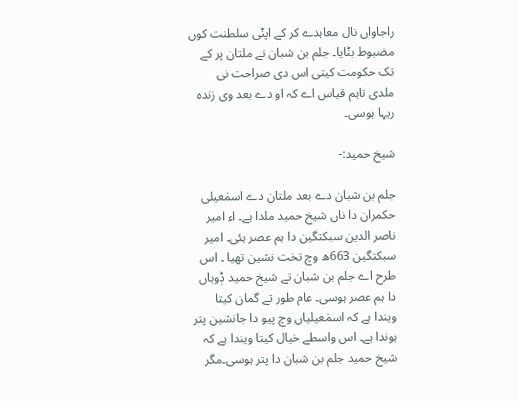راجاواں نال معاہدے کر کے اپݨی سلطنت کوں مضبوط بݨایا۔ جلم بن شبان نے ملتان پر کے تک حکومت کیتی اس دی صراحت نی ملدی تاہم قیاس اے کہ او دے بعد وی زندہ ریہا ہوسی۔

شیخ حمید:-

جلم بن شبان دے بعد ملتان دے اسمٰعیلی حکمران دا ناں شیخ حمید ملدا ہے۔ اء امیر ناصر الدین سبکتگین دا ہم عصر ہئی۔ امیر سبکتگین 663ھ وچ تخت نشین تھیا ۔ اس طرح اے جلم بن شبان تے شیخ حمید ݙوہاں دا ہم عصر ہوسی۔ عام طور تے گمان کیتا ویندا ہے کہ اسمٰعیلیاں وچ پیو دا جانشین پتر ہوندا ہے۔ اس واسطے خیال کیتا ویندا ہے کہ شیخ حمید جلم بن شبان دا پتر ہوسی۔مگر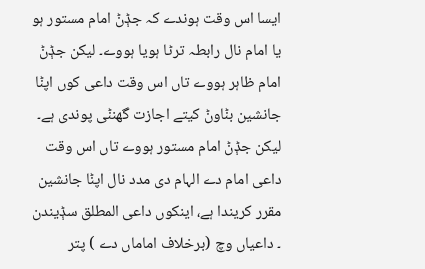ایسا اس وقت ہوندے کہ جݙݨ امام مستور ہو یا امام نال رابطہ ترٹا ہویا ہووے۔ لیکن جݙݨ امام ظاہر ہووے تاں اس وقت داعی کوں اپݨا جانشین بݨاوݨ کیتے اجازت گھنݨی پوندی ہے۔ لیکن جݙݨ امام مستور ہووے تاں اس وقت داعی امام دے الہام دی مدد نال اپݨا جانشین مقرر کریندا ہے، اینکوں داعی المطلق سݙیندن ۔ داعیاں وچ (برخلاف اماماں دے ) پتر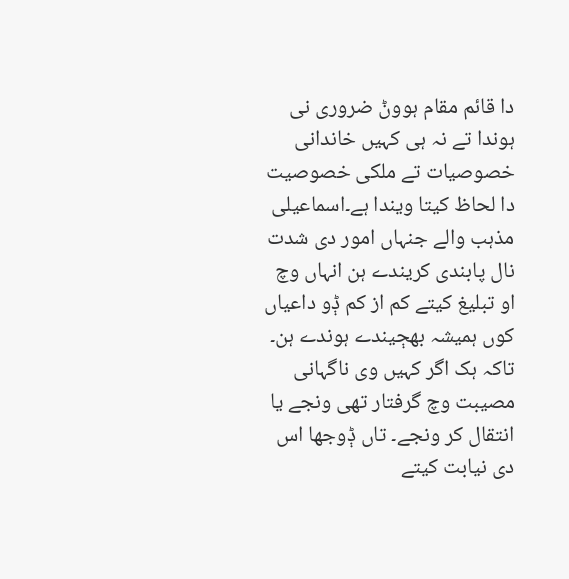دا قائم مقام ہووݨ ضروری نی ہوندا تے نہ ہی کہیں خاندانی خصوصیات تے ملکی خصوصیت دا لحاظ کیتا ویندا ہے۔اسماعیلی مذہب والے جنہاں امور دی شدت نال پابندی کریندے ہن انہاں وچ او تبلیغ کیتے کم از کم ݙو داعیاں کوں ہمیشہ بھڄیندے ہوندے ہن۔ تاکہ ہک اگر کہیں وی ناگہانی مصیبت وچ گرفتار تھی ونجے یا انتقال کر ونجے۔ تاں ݙوجھا اس دی نیابت کیتے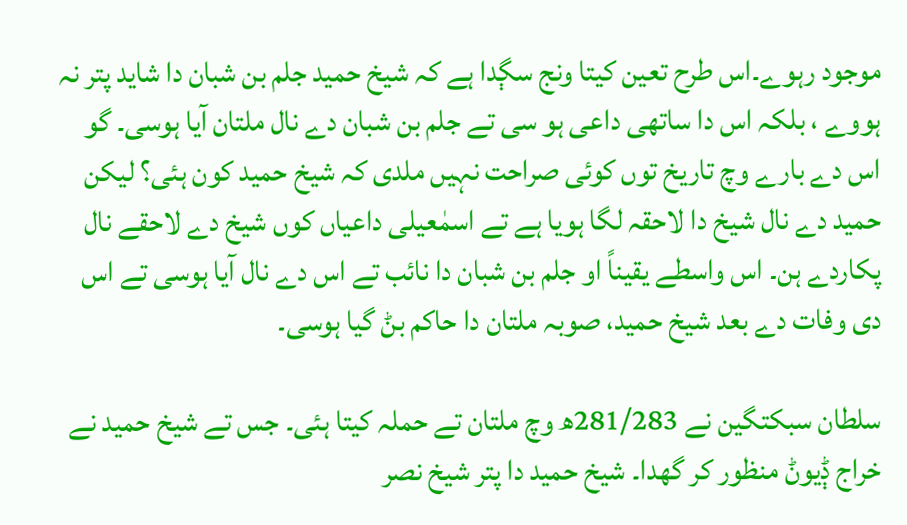موجود رہوے۔اس طرح تعین کیتا ونج سڳدا ہے کہ شیخ حمید جلم بن شبان دا شاید پتر نہ ہووے ، بلکہ اس دا ساتھی داعی ہو سی تے جلم بن شبان دے نال ملتان آیا ہوسی۔ گو اس دے بارے وچ تاریخ توں کوئی صراحت نہیں ملدی کہ شیخ حمید کون ہئی؟ لیکن حمید دے نال شیخ دا لاحقہ لگا ہویا ہے تے اسمٰعیلی داعیاں کوں شیخ دے لاحقے نال پکاردے ہن۔ اس واسطے یقیناً او جلم بن شبان دا نائب تے اس دے نال آیا ہوسی تے اس دی وفات دے بعد شیخ حمید، صوبہ ملتان دا حاکم بݨ گیا ہوسی۔

سلطان سبکتگین نے 281/283ھ وچ ملتان تے حملہ کیتا ہئی۔ جس تے شیخ حمید نے خراج ݙیوݨ منظور کر گھدا۔ شیخ حمید دا پتر شیخ نصر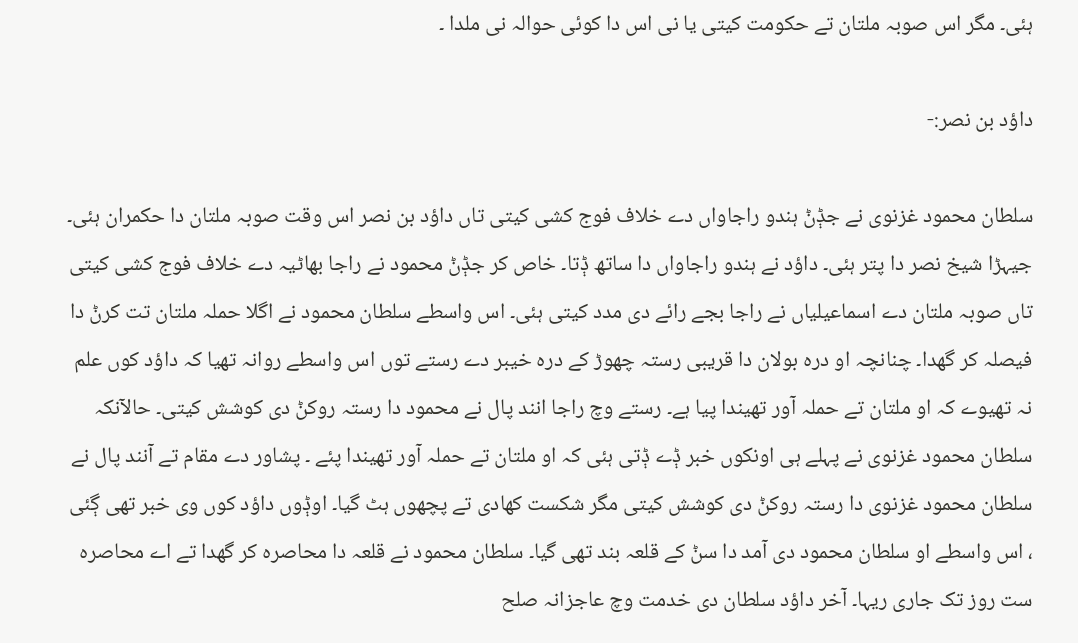ہئی۔ مگر اس صوبہ ملتان تے حکومت کیتی یا نی اس دا کوئی حوالہ نی ملدا ۔

داؤد بن نصر:-

سلطان محمود غزنوی نے جݙݨ ہندو راجاواں دے خلاف فوج کشی کیتی تاں داؤد بن نصر اس وقت صوبہ ملتان دا حکمران ہئی۔ جیہڑا شیخ نصر دا پتر ہئی۔ داؤد نے ہندو راجاواں دا ساتھ ݙتا۔ خاص کر جݙݨ محمود نے راجا بھاٹیہ دے خلاف فوج کشی کیتی تاں صوبہ ملتان دے اسماعیلیاں نے راجا بجے رائے دی مدد کیتی ہئی۔ اس واسطے سلطان محمود نے اگلا حملہ ملتان تت کرݨ دا فیصلہ کر گھدا۔ چنانچہ او درہ بولان دا قریبی رستہ چھوڑ کے درہ خیبر دے رستے توں اس واسطے روانہ تھیا کہ داؤد کوں علم نہ تھیوے کہ او ملتان تے حملہ آور تھیندا پیا ہے۔ رستے وچ راجا انند پال نے محمود دا رستہ روکݨ دی کوشش کیتی۔ حالآنکہ سلطان محمود غزنوی نے پہلے ہی اونکوں خبر ݙے ݙتی ہئی کہ او ملتان تے حملہ آور تھیندا پئے ۔ پشاور دے مقام تے آنند پال نے سلطان محمود غزنوی دا رستہ روکݨ دی کوشش کیتی مگر شکست کھادی تے پچھوں ہٹ گیا۔ اوݙوں داؤد کوں وی خبر تھی ڳئی ، اس واسطے او سلطان محمود دی آمد دا سݨ کے قلعہ بند تھی گیا۔ سلطان محمود نے قلعہ دا محاصرہ کر گھدا تے اے محاصرہ ست روز تک جاری ریہا۔ آخر داؤد سلطان دی خدمت وچ عاجزانہ صلح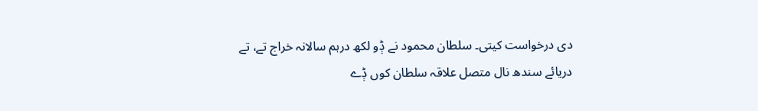دی درخواست کیتی۔ سلطان محمود نے ݙو لکھ درہم سالانہ خراج تے، تے دریائے سندھ نال متصل علاقہ سلطان کوں ݙے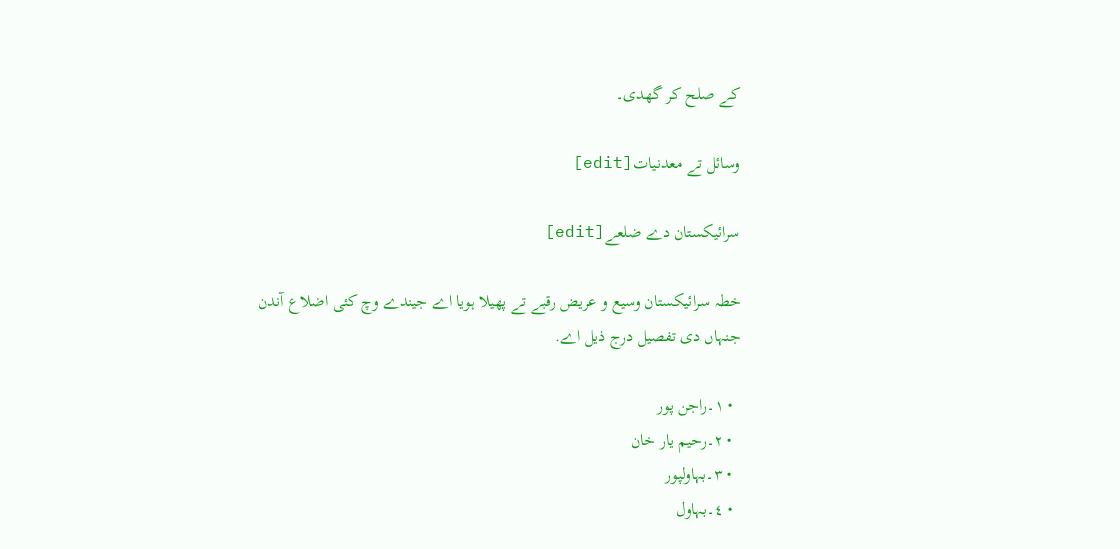کے صلح کر گھدی۔

وسائل تے معدنیات[edit]

سرائیکستان دے ضلعے[edit]

خطہ سرائیکستان وسیع و عریض رقبے تے پھیلا ہویا اے جیندے وچ کئی اضلاع آندن جنہاں دی تفصیل درج ذیل اے.

  • ١۔راجن پور
  • ٢۔رحیم یار خان
  • ٣۔بہاولپور
  • ٤۔بہاول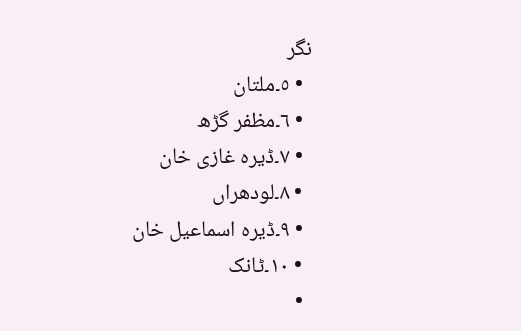نگر
  • ٥۔ملتان
  • ٦۔مظفر گڑھ
  • ٧۔ڈیرہ غازی خان
  • ٨۔لودھراں
  • ٩۔ڈیرہ اسماعیل خان
  • ١٠۔ٹانک
  •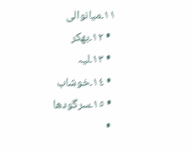١١۔میانوالی
  • ١٢۔بھکر
  • ١٣۔لیہ
  • ١٤۔خوشاب
  • ١٥۔سرگودھا
  •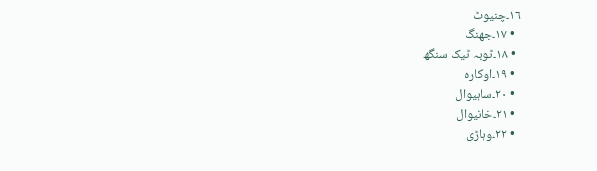١٦۔چنیوٹ
  • ١٧۔جھنگ
  • ١٨۔ٹوبہ ٹیک سنگھ
  • ١٩۔اوکارہ
  • ٢٠۔ساہیوال
  • ٢١۔خانیوال
  • ٢٢۔وہاڑی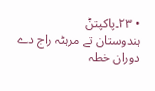• ٢٣۔پاکپتݨ
ہندوستان تے مرہٹہ راج دے دوران خطہ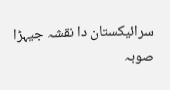سرائیکستان دا نقشہ جیہڑا صوبہ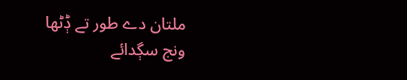ملتان دے طور تے ݙٹھا ونج سڳدائے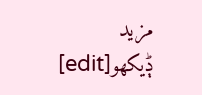مزید ݙیکھو[edit]